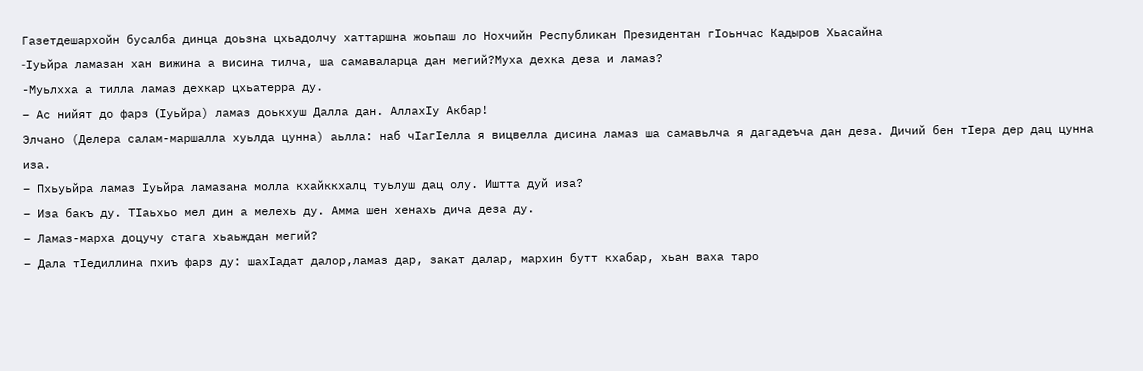Газетдешархойн бусалба динца доьзна цхьадолчу хаттаршна жоьпаш ло Нохчийн Республикан Президентан гIоьнчас Кадыров Хьасайна
-Iуьйра ламазан хан вижина а висина тилча, ша самаваларца дан мегий?Муха дехка деза и ламаз?
-Муьлхха а тилла ламаз дехкар цхьатерра ду.
– Ас нийят до фарз (Iуьйра) ламаз доькхуш Далла дан. АллахIу Акбар!
Элчано (Делера салам-маршалла хуьлда цунна) аьлла: наб чIагIелла я вицвелла дисина ламаз ша самавьлча я дагадеъча дан деза. Дичий бен тIера дер дац цунна иза.
– Пхьуьйра ламаз Iуьйра ламазана молла кхайккхалц туьлуш дац олу. Иштта дуй иза?
– Иза бакъ ду. ТIаьхьо мел дин а мелехь ду. Амма шен хенахь дича деза ду.
– Ламаз-марха доцучу стага хьаьждан мегий?
– Дала тIедиллина пхиъ фарз ду: шахIадат далор,ламаз дар, закат далар, мархин бутт кхабар, хьан ваха таро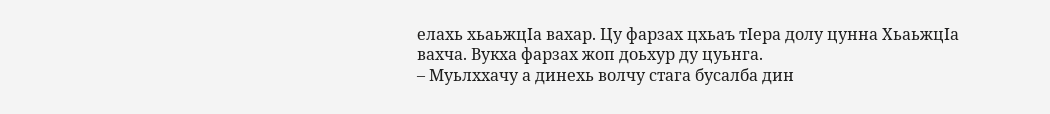елахь хьаьжцIа вахар. Цу фарзах цхьаъ тIера долу цунна ХьаьжцIа вахча. Вукха фарзах жоп доьхур ду цуьнга.
– Муьлххачу а динехь волчу стага бусалба дин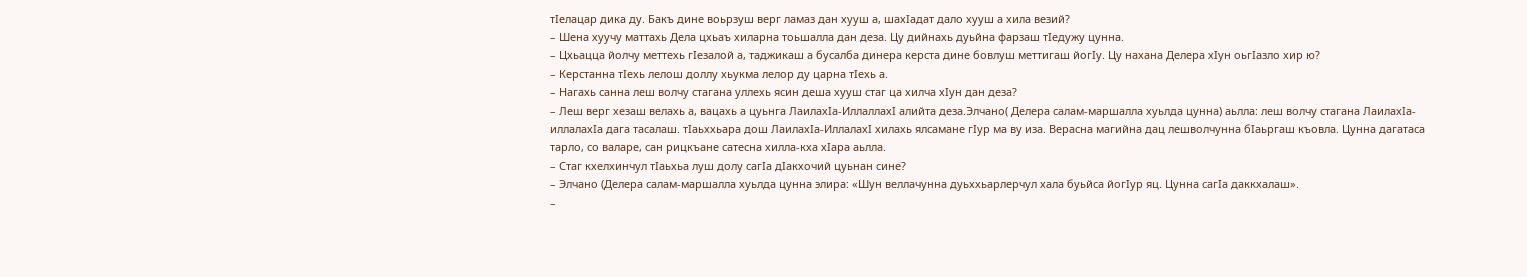тIелацар дика ду. Бакъ дине воьрзуш верг ламаз дан хууш а, шахIадат дало хууш а хила везий?
– Шена хуучу маттахь Дела цхьаъ хиларна тоьшалла дан деза. Цу дийнахь дуьйна фарзаш тIедужу цунна.
– Цхьацца йолчу меттехь гIезалой а, таджикаш а бусалба динера керста дине бовлуш меттигаш йогIу. Цу нахана Делера хIун оьгIазло хир ю?
– Керстанна тIехь лелош доллу хьукма лелор ду царна тIехь а.
– Нагахь санна леш волчу стагана уллехь ясин деша хууш стаг ца хилча хIун дан деза?
– Леш верг хезаш велахь а, вацахь а цуьнга ЛаилахIа-ИллаллахI алийта деза.Элчано( Делера салам-маршалла хуьлда цунна) аьлла: леш волчу стагана ЛаилахIа-иллалахIа дага тасалаш. тIаьххьара дош ЛаилахIа-ИллалахI хилахь ялсамане гIур ма ву иза. Верасна магийна дац лешволчунна бIаьргаш къовла. Цунна дагатаса тарло, со валаре, сан рицкъане сатесна хилла-кха хIара аьлла.
– Стаг кхелхинчул тIаьхьа луш долу сагIа дIакхочий цуьнан сине?
– Элчано (Делера салам-маршалла хуьлда цунна элира: «Шун веллачунна дуьххьарлерчул хала буьйса йогIур яц. Цунна сагIа даккхалаш».
–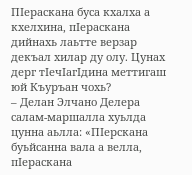ПIераскана буса кхалха а кхелхина, пIераскана дийнахь лаьтте верзар декъал хилар ду олу. Цунах дерг тIечIагIдина меттигаш юй Къуръан чохь?
– Делан Элчано Делера салам-маршалла хуьлда цунна аьлла: «ПIерскана буьйсанна вала а велла, пIераскана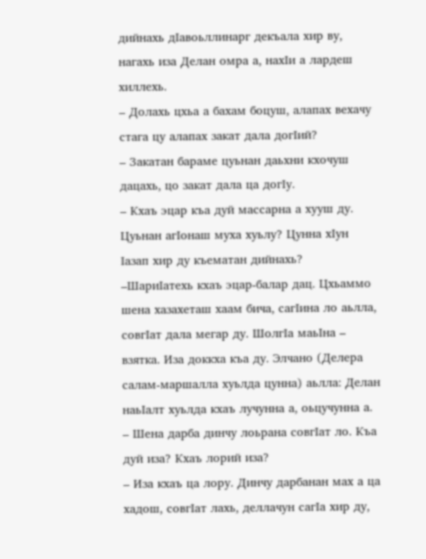дийнахь дIавоьллинарг декъала хир ву, нагахь иза Делан омра а, нахIи а лардеш хиллехь.
– Долахь цхьа а бахам боцуш, алапах вехачу стага цу алапах закат дала догIий?
– Закатан бараме цуьнан даьхни кхочуш дацахь, цо закат дала ца догIу.
– Кхаъ эцар къа дуй массарна а хууш ду. Цуьнан агIонаш муха хуьлу? Цунна хIун Iазап хир ду къематан дийнахь?
–ШариIатехь кхаъ эцар-балар дац. Цхьаммо шена хазахеташ хаам бича, сагIина ло аьлла, совгIат дала мегар ду. ШолгIа маьIна – взятка. Иза доккха къа ду. Элчано (Делера салам-маршалла хуьлда цунна) аьлла: Делан наьIалт хуьлда кхаъ лучунна а, оьцучунна а.
– Шена дарба динчу лоьрана совгIат ло. Къа дуй иза? Кхаъ лорий иза?
– Иза кхаъ ца лору. Динчу дарбанан мах а ца хадош, совгIат лахь, деллачун сагIа хир ду,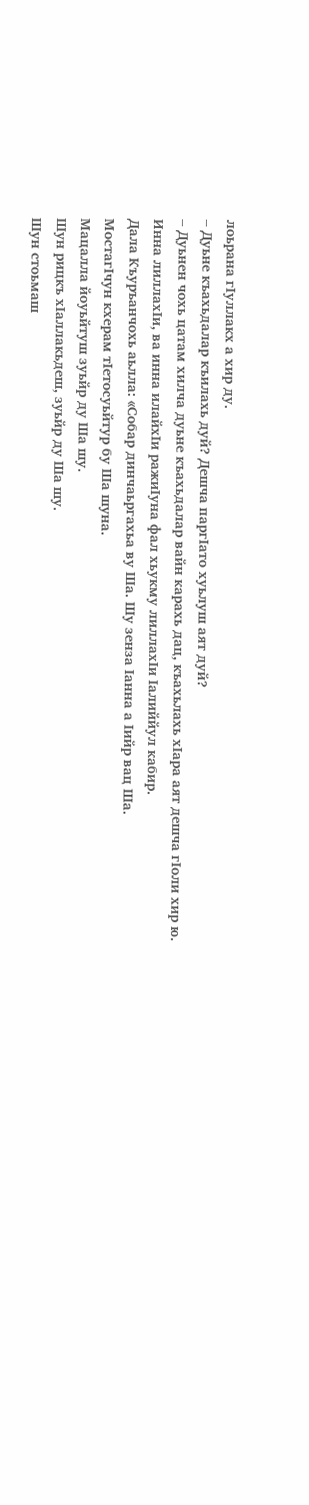лоьрана гIуллакх а хир ду.
– Дуьне къахьдалар къилахь дуй? Дешча паргIато хуьлуш аят дуй?
– Дуьнен чохь цатам хилча дуьне къахьдалар вайн карахь дац, къахьлахь хIара аят дешча гIоли хир ю.
Инна лиллахIи, ва инна илайхIи ражиIуна фал хьукму лиллахIи Iалиййул кабир.
Дала Къуръанчохь аьлла: «Собар динчаьргахьа ву Ша. Шу зенза Iанна а Iийр вац Ша.
МостагIчун кхерам тIетосуьйтур бу Ша шуна.
Мацалла йоуьйтуш зуьйр ду Ша шу.
Шун рицкъ хIаллакьдеш, зуьйр ду Ша шу.
Шун стоьмаш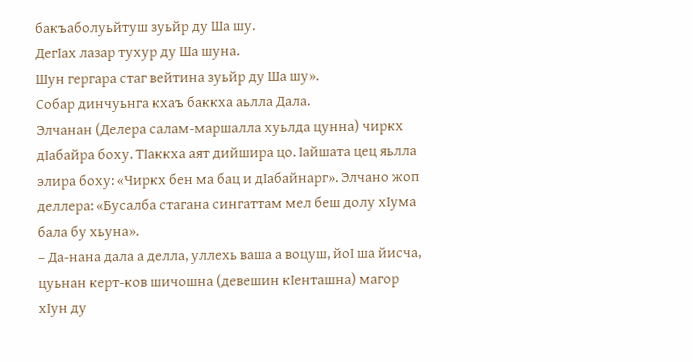бакъаболуьйтуш зуьйр ду Ша шу.
ДегIах лазар тухур ду Ша шуна.
Шун гергара стаг вейтина зуьйр ду Ша шу».
Собар динчуьнга кхаъ баккха аьлла Дала.
Элчанан (Делера салам-маршалла хуьлда цунна) чиркх дIабайра боху. ТIаккха аят дийшира цо. Iайшата цец яьлла элира боху: «Чиркх бен ма бац и дIабайнарг». Элчано жоп деллера: «Бусалба стагана сингаттам мел беш долу хIума бала бу хьуна».
– Да-нана дала а делла, уллехь ваша а воцуш, йоI ша йисча, цуьнан керт-ков шичошна (девешин кIенташна) магор хIун ду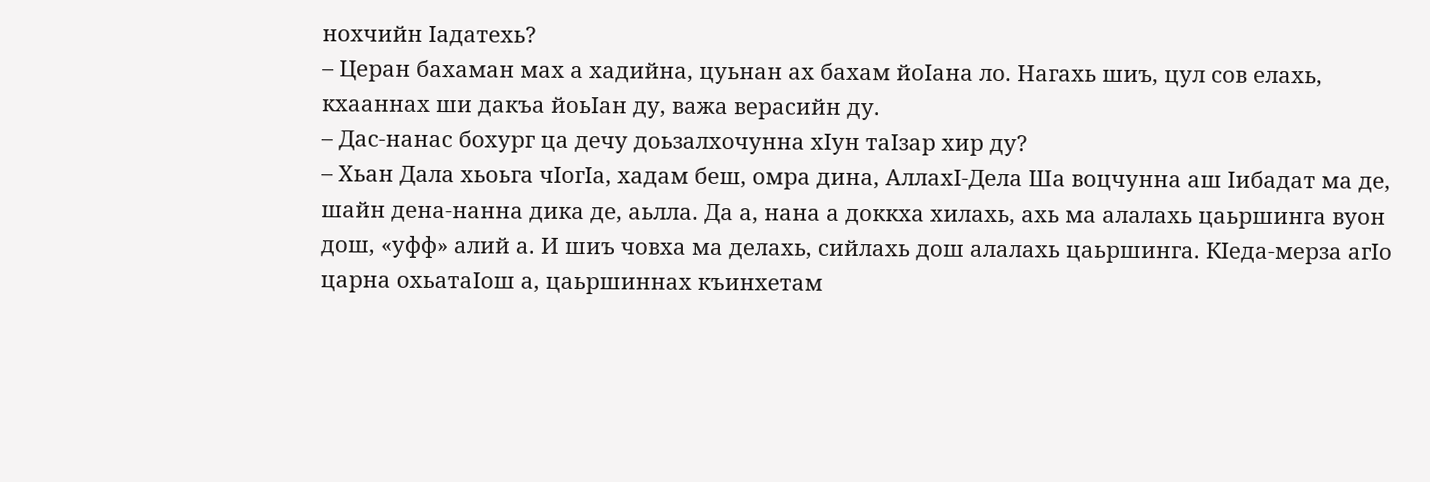нохчийн Iадатехь?
– Церан бахаман мах а хадийна, цуьнан ах бахам йоIана ло. Нагахь шиъ, цул сов елахь, кхааннах ши дакъа йоьIан ду, важа верасийн ду.
– Дас-нанас бохург ца дечу доьзалхочунна хIун таIзар хир ду?
– Хьан Дала хьоьга чIогIа, хадам беш, омра дина, АллахI-Дела Ша воцчунна аш Iибадат ма де, шайн дена-нанна дика де, аьлла. Да а, нана а доккха хилахь, ахь ма алалахь цаьршинга вуон дош, «уфф» алий а. И шиъ човха ма делахь, сийлахь дош алалахь цаьршинга. КIеда-мерза агIо царна охьатаIош а, цаьршиннах къинхетам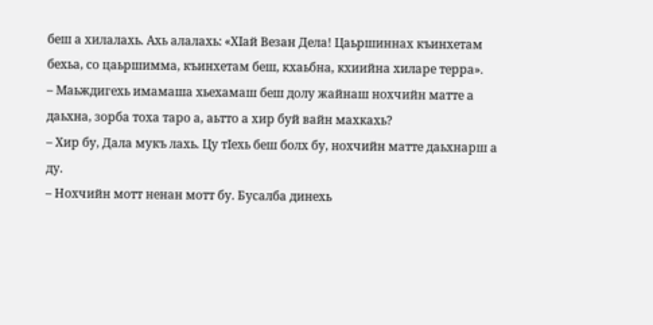беш а хилалахь. Ахь алалахь: «ХIай Везан Дела! Цаьршиннах къинхетам бехьа, со цаьршимма, къинхетам беш, кхаьбна, кхиийна хиларе терра».
– Маьждигехь имамаша хьехамаш беш долу жайнаш нохчийн матте а даьхна, зорба тоха таро а, аьтто а хир буй вайн махкахь?
– Хир бу, Дала мукъ лахь. Цу тIехь беш болх бу, нохчийн матте даьхнарш а ду.
– Нохчийн мотт ненан мотт бу. Бусалба динехь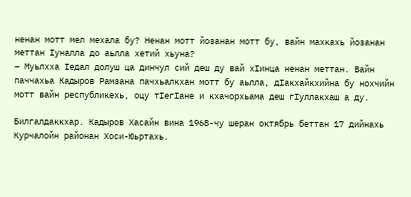ненан мотт мел мехала бу? Ненан мотт йозанан мотт бу, вайн махкахь йозанан меттан Iуналла до аьлла хетий хьуна?
– Муьлхха Iедал долуш ца динчул сий деш ду вай хIинца ненан меттан. Вайн паччахьа Кадыров Рамзана пачхьалкхан мотт бу аьлла, дIакхайкхийна бу нохчийн мотт вайн республикехь, оцу тIегIане и кхачорхьама деш гIуллакхаш а ду.

Билгалдаккхар. Кадыров Хасайн вина 1968-чу шеран октябрь беттан 17 дийнахь Курчалойн районан Хоси-Юьртахь.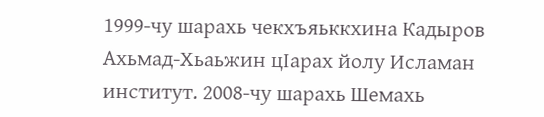1999-чу шарахь чекхъяьккхина Кадыров Ахьмад-Хьаьжин цIарах йолу Исламан институт. 2008-чу шарахь Шемахь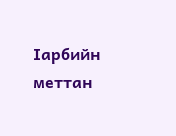Iарбийн меттан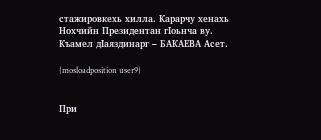стажировкехь хилла. Карарчу хенахь Нохчийн Президентан гIоьнча ву.
Къамел дIаяздинарг – БАКАЕВА Асет.

{mosloadposition user9}


При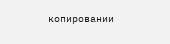копировании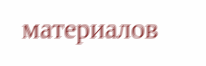материалов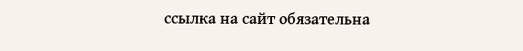ссылка на сайт обязательна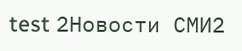test 2Новости СМИ2